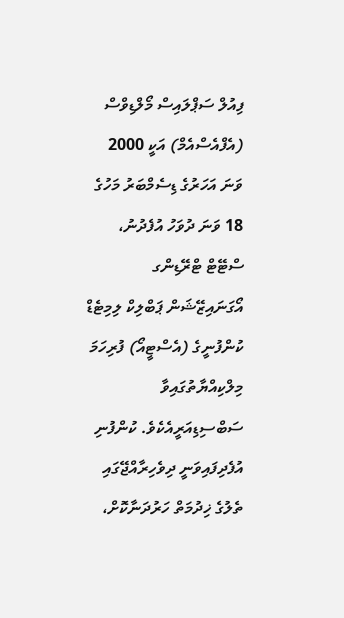ފިއުލް ސަޕްލައިސް މޯލްޑިވްސް (އެފްއެސްއެމް) އަކީ 2000 ވަނަ އަހަރުގެ ޑިސެމްބަރު މަހުގެ 18 ވަނަ ދުވަހު އުފެދުނު، ސްޓޭޓް ޓްރޭޑިންގ އޯގަނައިޒޭޝަން ޕަބްލިކް ލިމިޓެޑް ކުންފުނީގެ (އެސްޓީއޯ) ފުރިހަމަ މިލްކިއްޔާތުގައިވާ ސަބްސިޑިއަރީއެކެވެ. ކުންފުނި އުފެދިފައިވަނީ ދިވެހިރާއްޖޭގައި ތެލުގެ ޚިދުމަތް ހަރުދަނާކޮށް،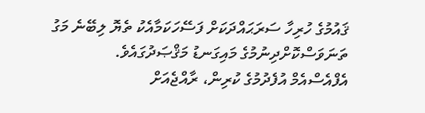ޤައުމުގެ ހުރިހާ ސަރަޙައްދަކަށް ފަސޭހަކަމާއެކު ތެޔޮ ލިބޭނެ މަގު ތަނަވަސްކޮށްދިނުމުގެ މައިގަނޑު މަޤްޞަދުގައެވެ.
އެފްއެސްއެމް އުފެދުމުގެ ކުރިން، ރާއްޖެއަށް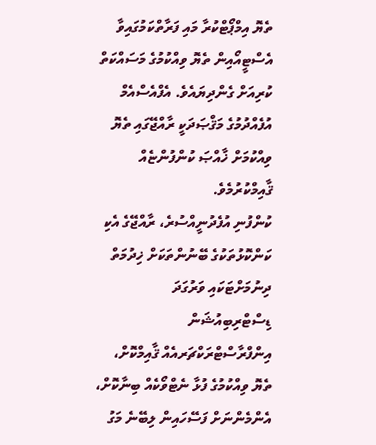ތެޔޮ އިމްޕޯޓްކުރާ މައި ފަރާތްކަމުގައިވާ އެސްޓީއޯއިން ތެޔޮ ވިއްކުމުގެ މަސައްކަތް ކުރިއަށް ގެންދިޔައެވެ. އެފްއެސްއެމް އުފެއްދުމުގެ މަޤްޞަދަކީ ރާއްޖޭގައި ތެޔޮ ވިއްކުމަށް ޚާއްޞަ ކުންފުންޏެއް ޤާއިމްކުރުމެވެ.
ކުންފުނި އުފެދުނީއްސުރެ، ރާއްޖޭގެ އެކި ކަންކޮޅުތަކުގެ ބޭނުންތަކަށް ޚިދުމަތް ދިނުމަށްޓަކައި ވަރުގަދަ ޑިސްޓްރިބިއުޝަން އިންފްރާސްޓްރަކްޗަރއެއް ޤާއިމްކޮށް، ތެޔޮ ވިއްކުމުގެ ފުޅާ ނެޓްވޯކެއް ބިނާކޮށް، އެންމެންނަށް ފަސޭހައިން ލިބޭނެ މަގު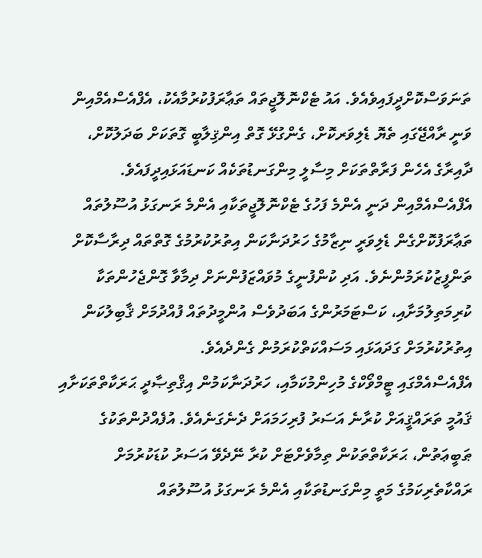ތަނަވަސްކޮށްދީފައިވެއެވެ. އައު ޓެކްނޮލޮޖީތައް ތަޢާރަފުކުރުމާއެކު، އެފްއެސްއެމްއިން ވަނީ ރާއްޖޭގައި ތެޔޮ ޑެލިވަރކޮށް، ގެންގުޅޭ ގޮތް އިންޤިލާބީ ގޮތަކަށް ބަދަލުކޮށް، ދާއިރާގެ އެހެން ފަރާތްތަކަށް މިސާލީ މިންގަނޑުތަކެއް ކަނޑައަޅައިދީފައެވެ.
އެފްއެސްއެމްއިން ދަނީ އެންމެ ފަހުގެ ޓެކްނޮލޮޖީތަކާއި އެންމެ ރަނގަޅު އުސޫލުތައް ތަޢާރަފުކޮށްގެން ޑެލިވަރީ ނިޒާމުގެ ހަރުދަނާކަން އިތުރުކުރުމުގެ ގޮތްތައް ދިރާސާކޮށް ތަންފީޒުކުރަމުންނެވެ. އަދި ކުންފުނީގެ މުވައްޒަފުންނަށް ދިމާވާ ގޮންޖެހުންތަކާ ކުރިމަތިލުމަށާއި، ކަސްޓަމަރުންގެ އަބަދުވެސް އުންމީދުތައް ފުއްދުމަށް ޤާބިލުކަން އިތުރުކުރުމަށް ގަދައަޅައި މަސައްކަތްކުރަމުން ގެންދެއެވެ.
އެފްއެސްއެމްގައި ޓީމްވޯކްގެ މުހިންމުކަމާއި، ހަރުދަނާކަމުން އިޤްތިޞާދީ ޙަރަކާތްތަކަށާއި ޤައުމީ ތަރައްޤީއަށް ކުރާނެ އަސަރު ފުރިހަމައަށް ދެނެގަނެއެވެ. އުފެއްދުންތަކުގެ ޠަބީޢަތުން، ޙަރަކާތްތަކުން ތިމާވެށްޓަށް ކުރާ ނޭދެވޭ އަސަރު ކުޑަކުރުމަށް ރައްކާތެރިކަމުގެ މަތީ މިންގަނޑުތަކާއި އެންމެ ރަނގަޅު އުސޫލުތައް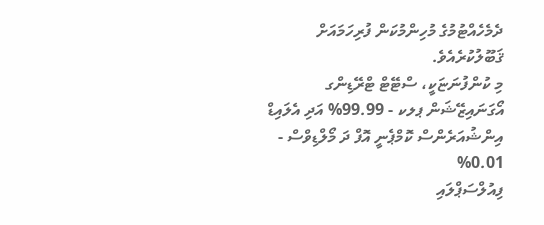ދެމެހެއްޓުމުގެ މުހިންމުކަން ފުރިހަމައަށް ޤަބޫލުކުރެއެވެ.
މި ކުންފުނަޏަކީ، ސްޓޭޓް ޓްރޭޑިންގ އޯގަނައިޒޭޝަން ޕލކ - 99.99% އަދި އެލައިޑް އިންޝުއަރެންސް ކޮމްޕެނީ އޮފް ދަ މޯލްޑިވްސް - 0.01%
ފިއުލްސަޕްލައި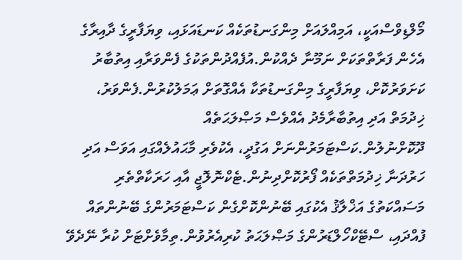މޯލްޑިވްސްއަކީ، އަމިއްލައަށް މިންގަނޑުތަކެއް ކަނޑައަޅައި، ވިޔަފާރީގެ ދާއިރާގެ އެހެން ފަރާތްތަކަށް ނަމޫނާ ދެއްކުން.އުފެއްދުންތަކުގެ ފެންވަރާއި އިތުބާރު ކަށަވަރުކޮށް، ވިޔަފާރީގެ މިންގަނޑުތަކާ އެއްގޮތަށް ޢަމަލުކުރުން.ފެންވަރު، ޚިދުމަތް އަދި އިތުބާރާމެދު އެއްވެސް މަޞްލަޙަތެއް ދޫކޮށްނުލުން.ކަސްޓަމަރުންނަށް އަގުދީ، އެކުވެރި މާޙައުލެއްގައި އަވަސް އަދި ހަރުދަނާ ޚިދުމަތްތަކެއް ފޯރުކޮށްދިނުން.ޓެކްނޮލޮޖީ އާއި ހަރަކާތްތެރި މަސައްކަތުގެ އަޚްލާޤު އެކުގައި ބޭނުންކޮށްގެން ކަސްޓަމަރުންގެ ބޭނުންތައް ފުއްދައި، ސްޓޭކްހޯލްޑަރުންގެ މަޞްލަޙަތު ކުރިއެރުވުން.ތިމާވެށްޓަށް ކުރާ ނޭދެވޭ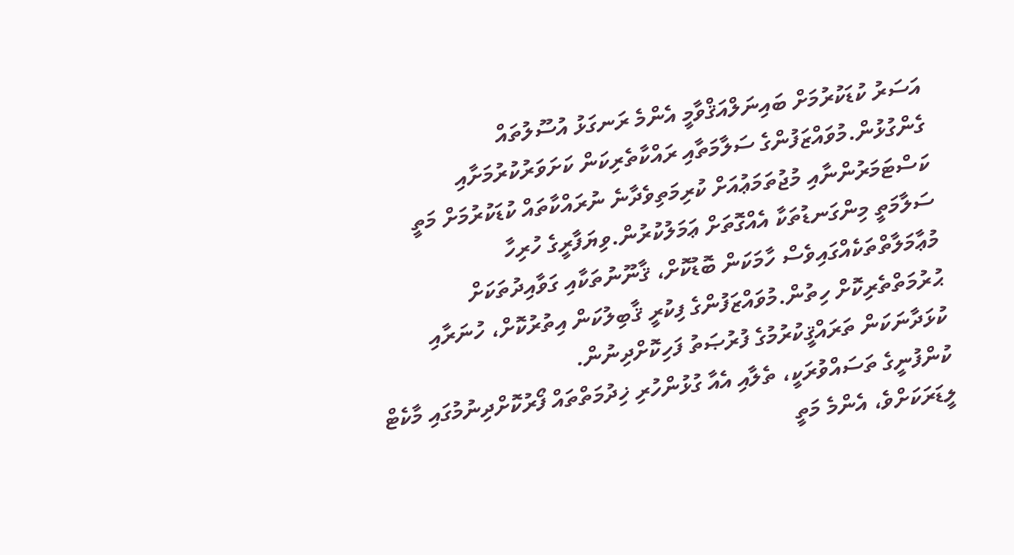އަސަރު ކުޑަކުރުމަށް ބައިނަލްއަޤްވާމީ އެންމެ ރަނގަޅު އުސޫލުތައް ގެންގުޅުން.މުވައްޒަފުންގެ ސަލާމަތާއި ރައްކާތެރިކަން ކަށަވަރުކުރުމަށާއި ކަސްޓަމަރުންނާއި މުޖުތަމަޢުއަށް ކުރިމަތިވެދާނެ ނުރައްކާތައް ކުޑަކުރުމަށް މަތީ ސަލާމަތީ މިންގަނޑުތަކާ އެއްގޮތަށް ޢަމަލުކުރުން.ވިޔަފާރީގެ ހުރިހާ މުޢާމަލާތްތަކެއްގައިވެސް ހާމަކަން ބޮޑުކޮށް، ޤާނޫނުތަކާއި ގަވާއިދުތަކަށް ޙުރުމަތްތެރިކޮށް ހިތުން.މުވައްޒަފުންގެ ފިކުރީ ޤާބިލުކަން އިތުރުކޮށް، ހުނަރާއި ކުޅަދާނަކަން ތަރައްޤީކުރުމުގެ ފުރުޞަތު ފަހިކޮށްދިނުން.
ކުންފުނީގެ ތަސައްވުރަކީ، ތެލާއި އެއާ ގުޅުންހުރި ޚިދުމަތްތައް ފޯރުކޮށްދިނުމުގައި މާކެޓް ލީޑަރަކަށްވެ، އެންމެ މަތީ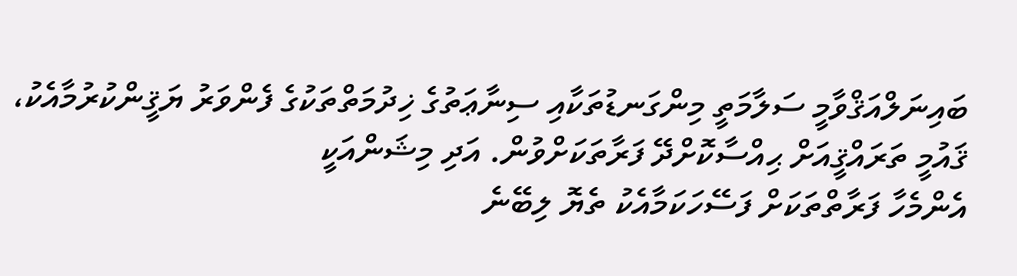ބައިނަލްއަޤްވާމީ ސަލާމަތީ މިންގަނޑުތަކާއި ސިނާޢަތުގެ ޚިދުމަތްތަކުގެ ފެންވަރު ޔަޤީންކުރުމާއެކު، ޤައުމީ ތަރައްޤީއަށް ޙިއްސާކޮށްދޭ ފަރާތަކަށްވުން. އަދި މިޝަންއަކީ
އެންމެހާ ފަރާތްތަކަށް ފަސޭހަކަމާއެކު ތެޔޮ ލިބޭނެ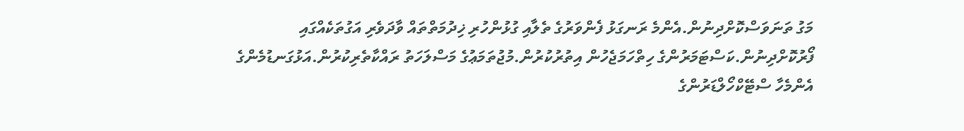މަގު ތަނަވަސްކޮށްދިނުން.އެންމެ ރަނގަޅު ފެންވަރުގެ ތެލާއި ގުޅުންހުރި ޚިދުމަތްތައް ވާދަވެރި އަގުތަކެއްގައި ފޯރުކޮށްދިނުން.ކަސްޓަމަރުންގެ ހިތްހަމަޖެހުން އިތުރުކުރުން.މުޖުތަމަޢުގެ މަސްލަހަތު ރައްކާތެރިކުރުން.އަޅުގަނޑުމެންގެ އެންމެހާ ސްޓޭކްހޯލްޑަރުންގެ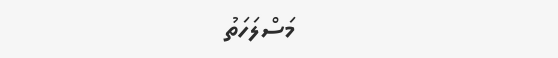މަސްލަހަތު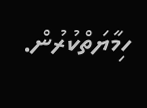ހިމާޔަތްކުރުން.